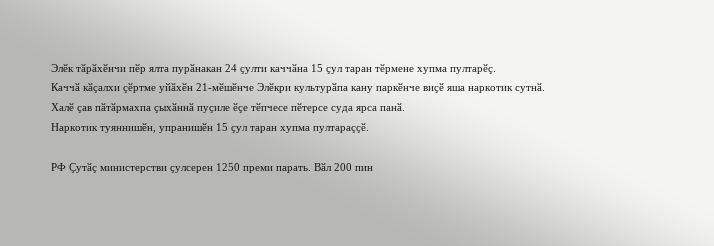Элӗк тӑрӑхӗнчи пӗр ялта пурӑнакан 24 ҫулти каччӑна 15 ҫул таран тӗрмене хупма пултарӗҫ.
Каччӑ кӑҫалхи ҫӗртме уйӑхӗн 21-мӗшӗнче Элӗкри культурӑпа кану паркӗнче виҫӗ яша наркотик сутнӑ. Халӗ ҫав пӑтӑрмахпа ҫыхӑннӑ пуҫиле ӗҫе тӗпчесе пӗтерсе суда ярса панӑ.
Наркотик туяннишӗн, упранишӗн 15 ҫул таран хупма пултараҫҫӗ.

РФ Ҫутӑҫ министерстви ҫулсерен 1250 преми парать. Вӑл 200 пин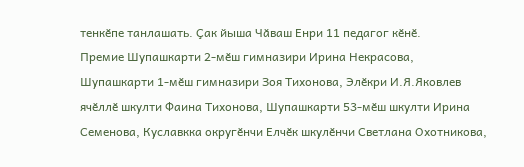тенкӗпе танлашать. Ҫак йыша Чӑваш Енри 11 педагог кӗнӗ.
Премие Шупашкарти 2-мӗш гимназири Ирина Некрасова, Шупашкарти 1-мӗш гимназири Зоя Тихонова, Элӗкри И.Я.Яковлев ячӗллӗ шкулти Фаина Тихонова, Шупашкарти 53-мӗш шкулти Ирина Семенова, Куславкка округӗнчи Елчӗк шкулӗнчи Светлана Охотникова,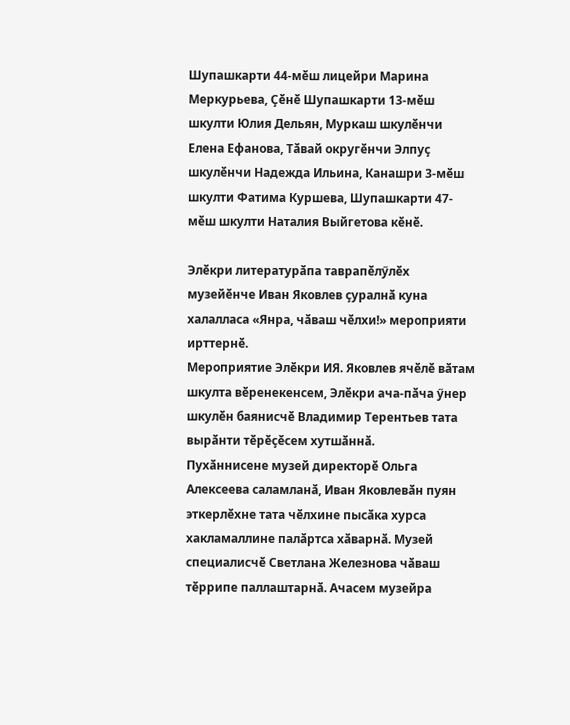Шупашкарти 44-мӗш лицейри Марина Меркурьева, Ҫӗнӗ Шупашкарти 13-мӗш шкулти Юлия Дельян, Муркаш шкулӗнчи Елена Ефанова, Тӑвай округӗнчи Элпуҫ шкулӗнчи Надежда Ильина, Канашри 3-мӗш шкулти Фатима Куршева, Шупашкарти 47-мӗш шкулти Наталия Выйгетова кӗнӗ.

Элӗкри литературӑпа таврапӗлӳлӗх музейӗнче Иван Яковлев ҫуралнӑ куна халалласа «Янра, чӑваш чӗлхи!» мероприяти ирттернӗ.
Мероприятие Элӗкри ИЯ. Яковлев ячӗлӗ вӑтам шкулта вӗренекенсем, Элӗкри ача-пӑча ӳнер шкулӗн баянисчӗ Владимир Терентьев тата вырӑнти тӗрӗҫӗсем хутшӑннӑ.
Пухӑннисене музей директорӗ Ольга Алексеева саламланӑ, Иван Яковлевӑн пуян эткерлӗхне тата чӗлхине пысӑка хурса хакламаллине палӑртса хӑварнӑ. Музей специалисчӗ Светлана Железнова чӑваш тӗррипе паллаштарнӑ. Ачасем музейра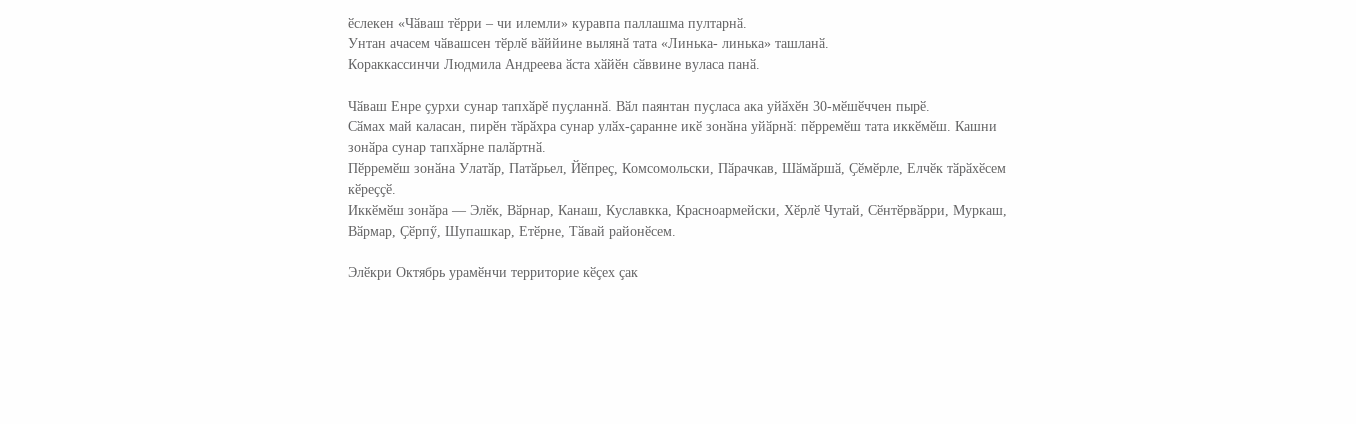ӗслекен «Чӑваш тӗрри – чи илемли» куравпа паллашма пултарнӑ.
Унтан ачасем чӑвашсен тӗрлӗ вӑййине вылянӑ тата «Линька- линька» ташланӑ.
Кораккассинчи Людмила Андреева ӑста хӑйӗн сӑввине вуласа панӑ.

Чӑваш Енре ҫурхи сунар тапхӑрӗ пуҫланнӑ. Вӑл паянтан пуҫласа ака уйӑхӗн 30-мӗшӗччен пырӗ.
Сӑмах май каласан, пирӗн тӑрӑхра сунар улӑх-ҫаранне икӗ зонӑна уйӑрнӑ: пӗрремӗш тата иккӗмӗш. Кашни зонӑра сунар тапхӑрне палӑртнӑ.
Пӗрремӗш зонӑна Улатӑр, Патӑрьел, Йӗпреҫ, Комсомольски, Пӑрачкав, Шӑмӑршӑ, Ҫӗмӗрле, Елчӗк тӑрӑхӗсем кӗреҫҫӗ.
Иккӗмӗш зонӑра — Элӗк, Вӑрнар, Канаш, Куславкка, Красноармейски, Хӗрлӗ Чутай, Сӗнтӗрвӑрри, Муркаш, Вӑрмар, Ҫӗрпӳ, Шупашкар, Етӗрне, Тӑвай районӗсем.

Элӗкри Октябрь урамӗнчи территорие кӗҫех ҫак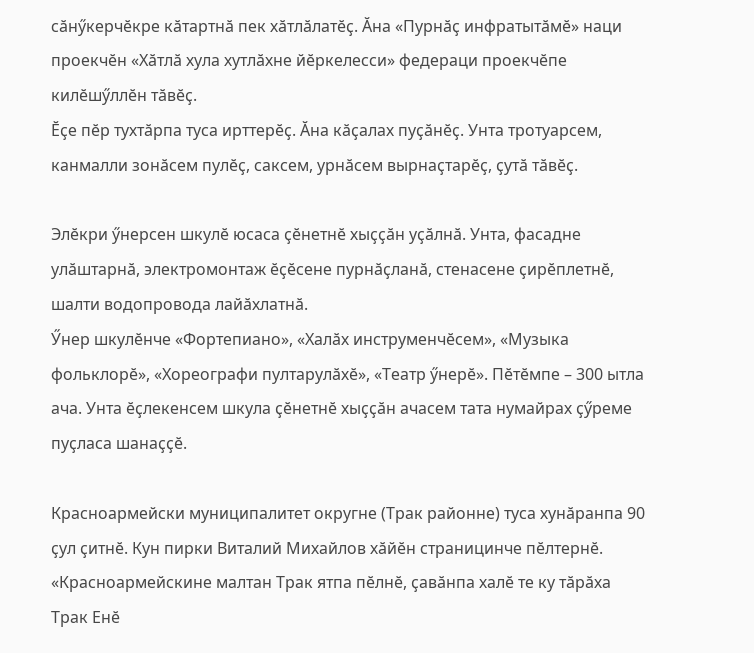сӑнӳкерчӗкре кӑтартнӑ пек хӑтлӑлатӗҫ. Ӑна «Пурнӑҫ инфратытӑмӗ» наци проекчӗн «Хӑтлӑ хула хутлӑхне йӗркелесси» федераци проекчӗпе килӗшӳллӗн тӑвӗҫ.
Ӗҫе пӗр тухтӑрпа туса ирттерӗҫ. Ӑна кӑҫалах пуҫӑнӗҫ. Унта тротуарсем, канмалли зонӑсем пулӗҫ, саксем, урнӑсем вырнаҫтарӗҫ, ҫутӑ тӑвӗҫ.

Элӗкри ӳнерсен шкулӗ юсаса ҫӗнетнӗ хыҫҫӑн уҫӑлнӑ. Унта, фасадне улӑштарнӑ, электромонтаж ӗҫӗсене пурнӑҫланӑ, стенасене ҫирӗплетнӗ, шалти водопровода лайӑхлатнӑ.
Ӳнер шкулӗнче «Фортепиано», «Халӑх инструменчӗсем», «Музыка фольклорӗ», «Хореографи пултарулӑхӗ», «Театр ӳнерӗ». Пӗтӗмпе – 300 ытла ача. Унта ӗҫлекенсем шкула ҫӗнетнӗ хыҫҫӑн ачасем тата нумайрах ҫӳреме пуҫласа шанаҫҫӗ.

Красноармейски муниципалитет округне (Трак районне) туса хунӑранпа 90 ҫул ҫитнӗ. Кун пирки Виталий Михайлов хӑйӗн страницинче пӗлтернӗ.
«Красноармейскине малтан Трак ятпа пӗлнӗ, ҫавӑнпа халӗ те ку тӑрӑха Трак Енӗ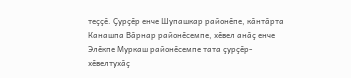теҫҫӗ. Ҫурҫӗр енче Шупашкар районӗпе, кӑнтӑрта Канашпа Вӑрнар районӗсемпе, хӗвел анӑҫ енче Элӗкпе Муркаш районӗсемпе тата ҫурҫӗр-хӗвелтухӑҫ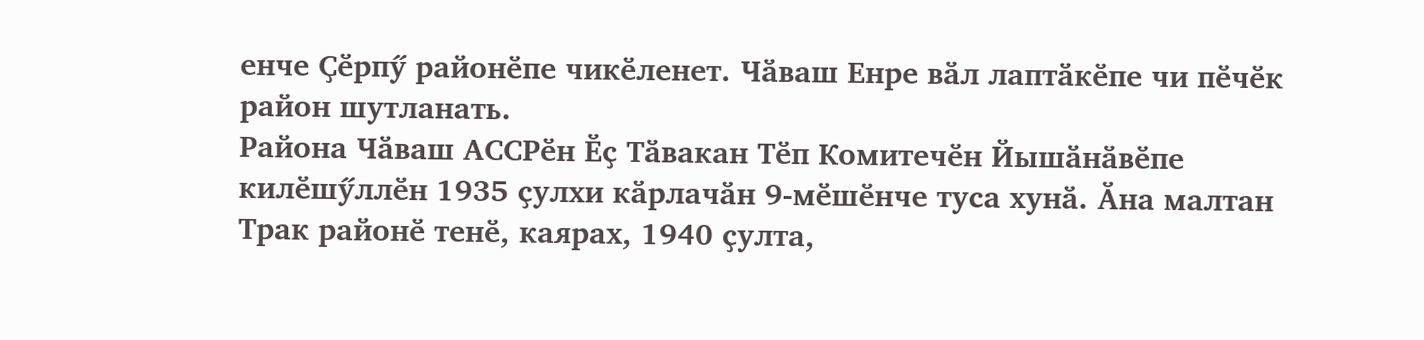енче Ҫӗрпӳ районӗпе чикӗленет. Чӑваш Енре вӑл лаптӑкӗпе чи пӗчӗк район шутланать.
Района Чӑваш АССРӗн Ӗҫ Тӑвакан Тӗп Комитечӗн Йышӑнӑвӗпе килӗшӳллӗн 1935 ҫулхи кӑрлачӑн 9-мӗшӗнче туса хунӑ. Ӑна малтан Трак районӗ тенӗ, каярах, 1940 ҫулта,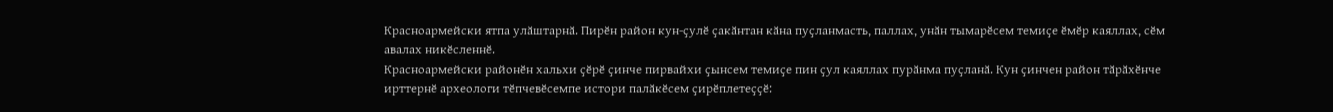Красноармейски ятпа улӑштарнӑ. Пирӗн район кун-ҫулӗ ҫакӑнтан кӑна пуҫланмасть, паллах, унӑн тымарӗсем темиҫе ӗмӗр каяллах, сӗм авалах никӗсленнӗ.
Красноармейски районӗн хальхи ҫӗрӗ ҫинче пирвайхи ҫынсем темиҫе пин ҫул каяллах пурӑнма пуҫланӑ. Кун ҫинчен район тӑрӑхӗнче ирттернӗ археологи тӗпчевӗсемпе истори палӑкӗсем ҫирӗплетеҫҫӗ: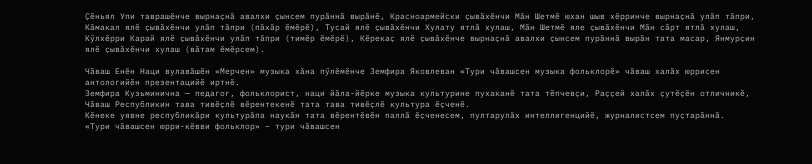Ҫӗньял Упи таврашӗнче вырнаҫнӑ авалхи ҫынсем пурӑннӑ вырӑнӗ, Красноармейски ҫывӑхӗнчи Мӑн Шетмӗ юхан шыв хӗрринче вырнаҫнӑ улӑп тӑпри, Кӑмакал ялӗ ҫывӑхӗнчи улӑп тӑпри (пӑхӑр ӗмӗрӗ), Тусай ялӗ ҫывӑхӗнчи Хулату ятлӑ хулаш, Мӑн Шетмӗ яле ҫывӑхӗнчи Мӑн сӑрт ятлӑ хулаш, Кӳлхӗрри Карай ялӗ ҫывӑхӗнчи улӑп тӑпри (тимӗр ӗмӗрӗ), Кӗрекаҫ ялӗ ҫывӑхӗнче вырнаҫнӑ авалхи ҫынсем пурӑннӑ вырӑн тата масар, Янмурҫин ялӗ ҫывӑхӗнчи хулаш (вӑтам ӗмӗрсем).

Чӑваш Енӗн Наци вулавӑшӗн «Мерчен» музыка хӑна пӳлӗмӗнче Земфира Яковлеван «Тури чӑвашсен музыка фольклорӗ» чӑваш халӑх юррисен антологийӗн презентацийӗ иртнӗ.
Земфира Кузьминична — педагог, фольклорист, наци йӑла-йӗрке музыка культурине пухаканӗ тата тӗпчевҫи, Раҫҫей халӑх ҫутӗҫӗн отличникӗ, Чӑваш Республикин тава тивӗҫлӗ вӗрентекенӗ тата тава тивӗҫлӗ культура ӗҫченӗ.
Кӗнеке уявне республикӑри культурӑпа наукӑн тата вӗрентӗвӗн паллӑ ӗҫченесем, пултарулӑх интеллигенцийӗ, журналистсем пуҫтарӑннӑ.
«Тури чãвашсен юрри-кӗвви фольклор» – тури чӑвашсен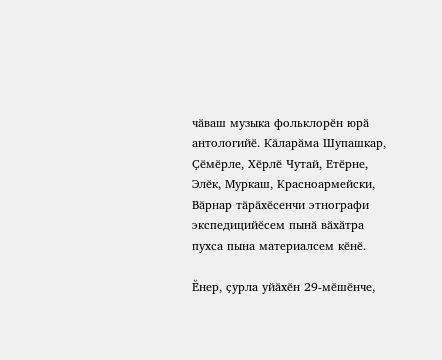чӑваш музыка фольклорӗн юрӑ антологийӗ. Кӑларӑма Шупашкар, Ҫӗмӗрле, Хӗрлӗ Чутай, Етӗрне, Элӗк, Муркаш, Красноармейски, Вӑрнар тӑрӑхӗсенчи этнографи экспедицийӗсем пынӑ вӑхӑтра пухса пына материалсем кӗнӗ.

Ӗнер, ҫурла уйӑхӗн 29-мӗшӗнче,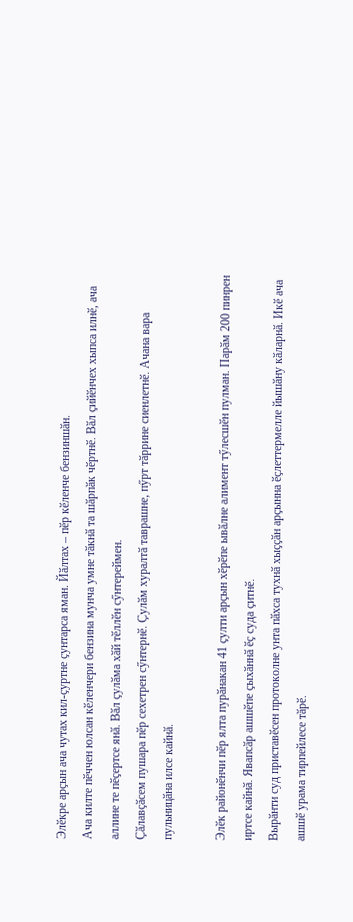Элӗкре арҫын ача чутах кил-ҫуртне ҫунтарса яман. Йӑлтах – пӗр кӗленче бензиншӑн.
Ача килте пӗччен юлсан кӗленчери бензина мунча умне тӑкнӑ та шӑрпӑк чӗртнӗ. Вӑл ҫийӗнчех хыпса илнӗ, ача аллине те пӗҫертсе янӑ. Вӑл ҫулӑма хӑй тӗллӗн сӳнтереймен.
Ҫӑлавҫӑсем пушара пӗр сехетрен сӳнтернӗ. Ҫулӑм хуралтӑ таврашне, пӳрт тӑррине сиенлетнӗ. Ачана вара пульницӑна илсе кайнӑ.

Элӗк районӗнчи пӗр ялта пурӑнакан 41 ҫулти арҫын хӗрӗпе ывӑлне алимент тӳлесшӗн пулман. Парӑм 200 пинрен иртсе кайнӑ. Явапсӑр ашшӗпе ҫыхӑннӑ ӗҫ суда ҫитнӗ.
Вырӑнти суд приставӗсен протоколне унта пӑхса тухнӑ хыҫҫӑн арҫынна ӗҫлеттермелле йышӑну кӑларнӑ. Икӗ ача ашшӗ урама тирпейлесе тӑрӗ.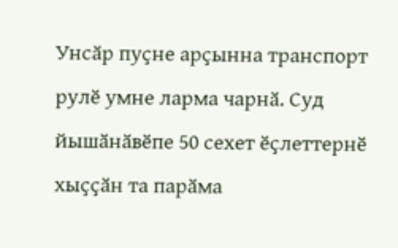Унсӑр пуҫне арҫынна транспорт рулӗ умне ларма чарнӑ. Суд йышӑнӑвӗпе 50 сехет ӗҫлеттернӗ хыҫҫӑн та парӑма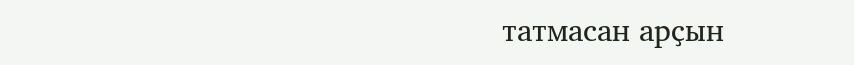татмасан арҫын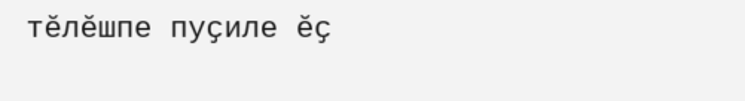тӗлӗшпе пуҫиле ӗҫ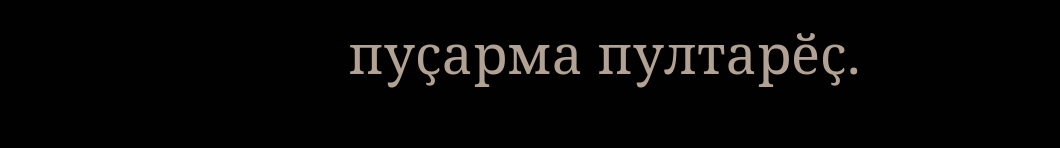пуҫарма пултарӗҫ.